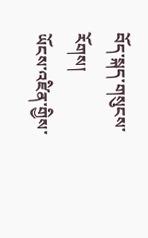བོད་སྐད་གསུངས་རོགས།
ཡོངས་འཛིན་གྱིས་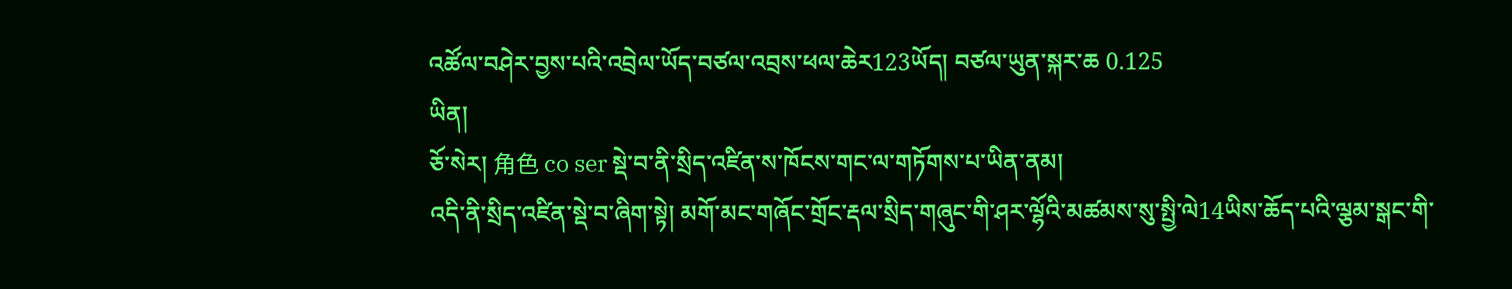འཚོལ་བཤེར་བྱས་པའི་འབྲེལ་ཡོད་བཙལ་འབྲས་ཕལ་ཆེར123ཡོད། བཙལ་ཡུན་སྐར་ཆ 0.125
ཡིན།
ཅོ་སེར། 角色 co ser སྡེ་བ་ནི་སྲིད་འཛིན་ས་ཁོངས་གང་ལ་གཏོགས་པ་ཡིན་ནམ།
འདི་ནི་སྲིད་འཛིན་སྡེ་བ་ཞིག་སྟེ། མགོ་མང་གཞོང་གྲོང་རྡལ་སྲིད་གཞུང་གི་ཤར་ལྷོའི་མཚམས་སུ་སྤྱི་ལེ14ཡིས་ཆོད་པའི་ལྕམ་སྒང་གི་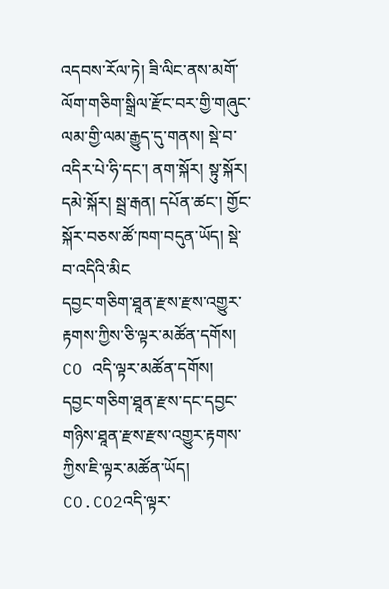འདབས་རོལ་ཏེ། ཟི་ལིང་ནས་མགོ་ལོག་གཅིག་སྒྲིལ་རྫོང་བར་གྱི་གཞུང་ལམ་གྱི་ལམ་རྒྱུད་དུ་གནས། སྡེ་བ་འདིར་པེ་ཧི་དང་། ནག་སྐོར། སྟུ་སྐོར། དམེ་སྐོར། སྦྲ་རྒན། དཔོན་ཚང་། གྱོང་སྐོར་བཅས་ཚོ་ཁག་བདུན་ཡོད། སྡེ་བ་འདིའི་མིང
དབྱང་གཅིག་ཐཱན་རྫས་རྫས་འགྱུར་རྟགས་ཀྱིས་ཅི་ལྟར་མཚོན་དགོས།
CO འདི་ལྟར་མཚོན་དགོས།
དབྱང་གཅིག་ཐཱན་རྫས་དང་དབྱང་གཉིས་ཐཱན་རྫས་རྫས་འགྱུར་རྟགས་ཀྱིས་ཇི་ལྟར་མཚོན་ཡོད།
CO.CO2འདི་ལྟར་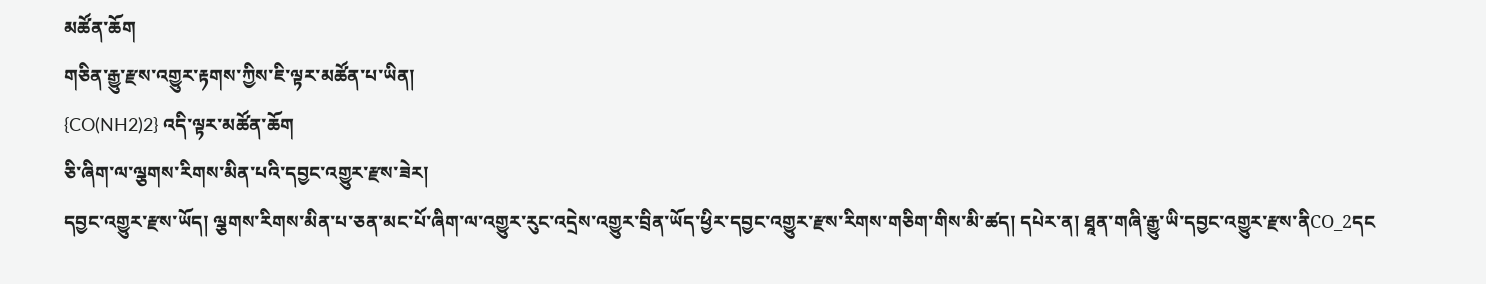མཚོན་ཆོག
གཅིན་རྒྱུ་རྫས་འགྱུར་རྟགས་ཀྱིས་ཇི་ལྟར་མཚོན་པ་ཡིན།
{CO(NH2)2} འདི་ལྟར་མཚོན་ཆོག
ཅི་ཞིག་ལ་ལྕགས་རིགས་མིན་པའི་དབྱང་འགྱུར་རྫས་ཟེར།
དབྱང་འགྱུར་རྫས་ཡོད། ལྕགས་རིགས་མིན་པ་ཅན་མང་པོ་ཞིག་ལ་འགྱུར་རུང་འདྲེས་འགྱུར་བྲིན་ཡོད་ཕྱིར་དབྱང་འགྱུར་རྫས་རིགས་གཅིག་གིས་མི་ཚད། དཔེར་ན། ཐཱན་གཞི་རྒྱུ་ཡི་དབྱང་འགྱུར་རྫས་ནིCO_2དང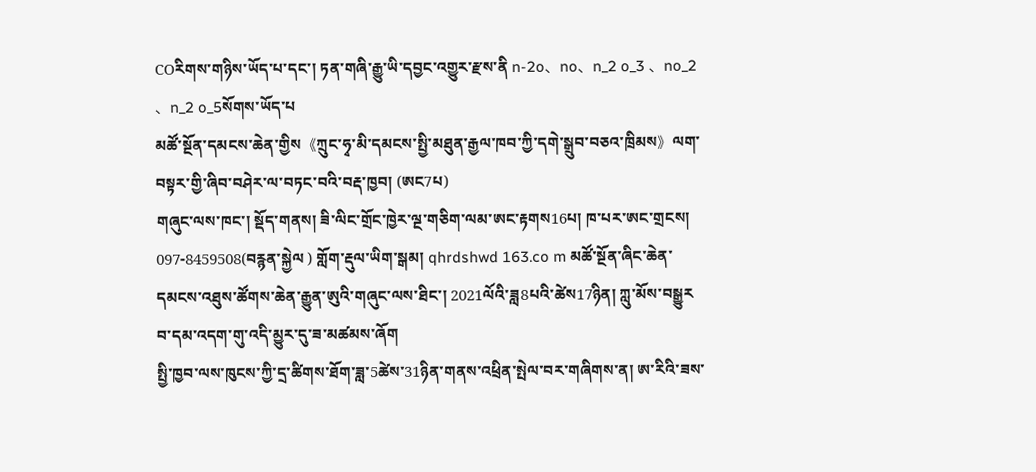COརིགས་གཉིས་ཡོད་པ་དང་། ཏན་གཞི་རྒྱུ་ཡི་དབྱང་འགྱུར་རྫས་ནི n-2o、no、n_2 o_3 、no_2 、n_2 o_5སོགས་ཡོད་པ
མཚོ་སྔོན་དམངས་ཆེན་གྱིས《ཀྲུང་ཧྭ་མི་དམངས་སྤྱི་མཐུན་རྒྱལ་ཁབ་ཀྱི་དགེ་སྒྲུབ་བཅའ་ཁྲིམས》ལག་བསྟར་གྱི་ཞིབ་བཤེར་ལ་བཏང་བའི་བརྡ་ཁྱབ། (ཨང7པ)
གཞུང་ལས་ཁང་། སྡོད་གནས། ཟི་ལིང་གྲོང་ཁྱེར་ལྔ་གཅིག་ལམ་ཨང་རྟགས16པ། ཁ་པར་ཨང་གྲངས། 097-8459508(བརྙན་སྐྱེལ ) གློག་རྡུལ་ཡིག་སྒམ། qhrdshwd 163.co m མཚོ་སྔོན་ཞིང་ཆེན་དམངས་འཐུས་ཚོགས་ཆེན་རྒྱུན་ཨུའི་གཞུང་ལས་ཐིང་། 2021ལོའི་ཟླ8པའི་ཚེས17ཉིན། ཀླུ་མོས་བསྒྱུར
བ་དམ་འདག་གུ་འདི་མྱུར་དུ་ཟ་མཚམས་ཞོག
སྤྱི་ཁྱབ་ལས་ཁུངས་ཀྱི་དྲ་ཚིགས་ཐོག་ཟླ་5ཚེས་31ཉིན་གནས་འཕྲིན་སྤེལ་བར་གཞིགས་ན། ཨ་རིའི་ཟས་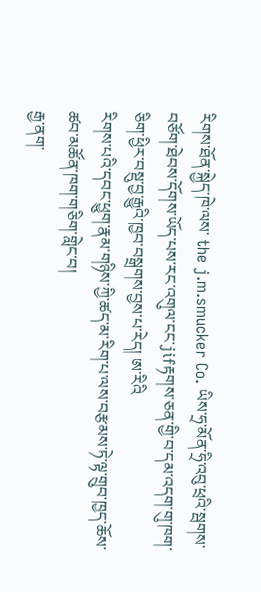རིགས་ཐོན་སྐྱེད་ཁེ་ལས་ the j.m.smucker Co. ཡིས་ཧྲ་མོན་ཧྲི་འབུ་ཕྲའི་སྦགས་བཙོག་ཐེབས་དོགས་ཡོད་པས་རང་འགུལ་ངང་jifརྟགས་ཅན་གྱི་བ་དམ་འདག་གུ་ཁག་ཅིག་ཕྱིར་བསྡུ་བྱ་རྒྱུའི་ཁྱབ་བསྒྲགས་བྱས་པ་རེད། ཨ་རིའི
རིགས་པའི་དབང་ཕྱུག་རྣམ་གཉིས་ཀྱི་ཚད་མ་རིག་པ་ལས་བརྩམས་ཏེ་ལྟ་གྲུབ་ཁྱད་ཆོས་ཚབ་མཚོན་ཁག་གཅིག་གླེང་བ།
རྒྱ་ནག་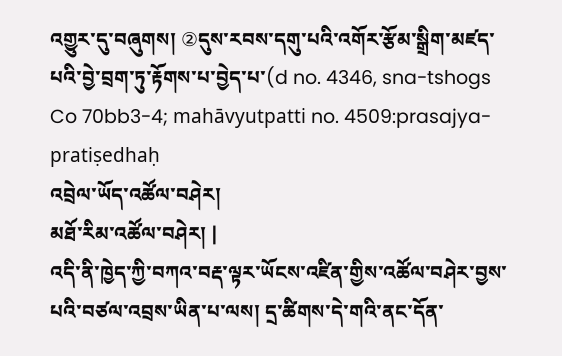འགྱུར་དུ་བཞུགས། ②དུས་རབས་དགུ་པའི་འགོར་རྩོམ་སྒྲིག་མཛད་པའི་བྱེ་བྲག་ཏུ་རྟོགས་པ་བྱེད་པ་(d no. 4346, sna-tshogs Co 70bb3-4; mahāvyutpatti no. 4509:prasajya-pratiṣedhaḥ
འབྲེལ་ཡོད་འཚོལ་བཤེར།
མཐོ་རིམ་འཚོལ་བཤེར། |
འདི་ནི་ཁྱེད་ཀྱི་བཀའ་བརྡ་ལྟར་ཡོངས་འཛིན་གྱིས་འཚོལ་བཤེར་བྱས་པའི་བཙལ་འབྲས་ཡིན་པ་ལས། དྲ་ཚིགས་དེ་གའི་ནང་དོན་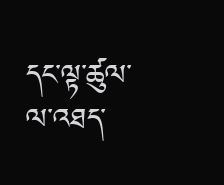དང་ལྟ་ཚུལ་ལ་འཐད་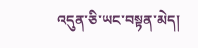འདུན་ཅི་ཡང་བསྟན་མེད།